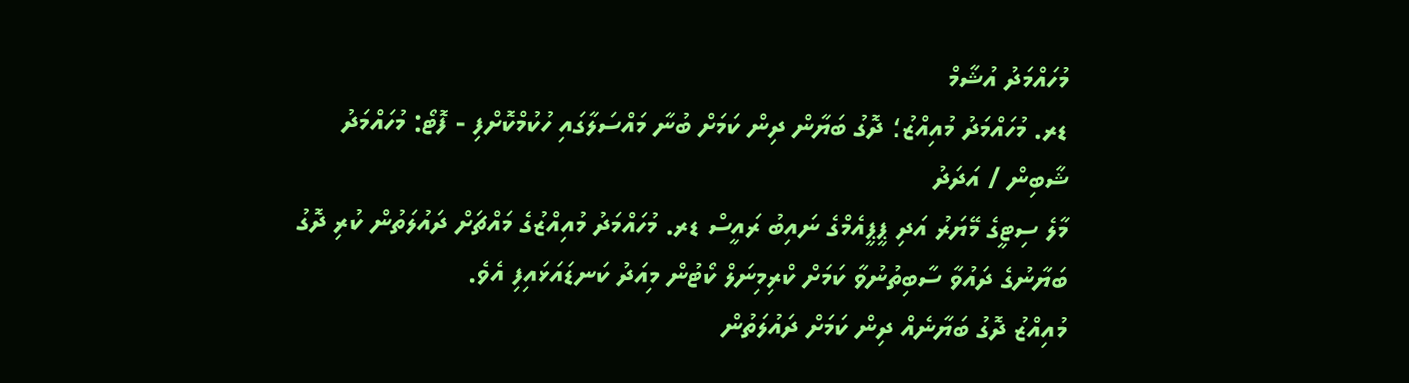މުހައްމަދު އުޝާމް
ޑރ. މުހައްމަދު މުއިއްޒު؛ ދޮގު ބަޔާން ދިން ކަމަށް ބުނާ މައްސަލާގައި ހުކުމްކޮށްފި - ފޮޓޯ: މުހައްމަދު ޝާބިން / އަދަދު
މާލެ ސިޓީގެ މޭޔަރު އަދި ޕީޕީއެމްގެ ނައިބު ރައީސް ޑރ. މުހައްމަދު މުއިއްޒުގެ މައްޗަށް ދައުލަތުން ކުރި ދޮގު ބަޔާނުގެ ދައުވާ ސާބިތުނުވާ ކަމަށް ކްރިމިނަލް ކޯޓުން މިއަދު ކަނޑައަޅައިފި އެވެ.
މުއިއްޒު ދޮގު ބަޔާނެއް ދިން ކަމަށް ދައުލަތުން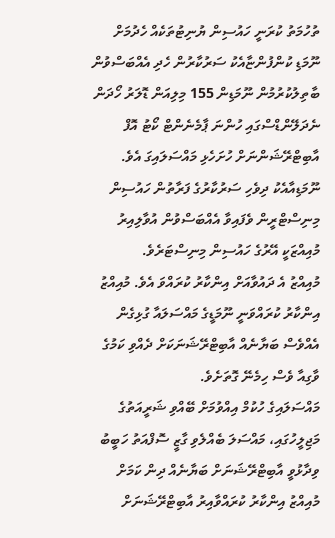ތުހުމަތު ކުރަނީ ހައުސިން ޔުނިޓުތަކެއް ހެދުމަށް ނޫމަޑި ކުންފުންޏާއެކު ސަރުކާރުން ހެދި އެއްބަސްވުން ބާތިލުކުރުމުން ނޫމަޑިން 155 މިލިއަން ޑޮލަރު ހޯދަން ނެދަލޭންޑްސްގައި ހުންނަ ޕާމެނެންޓް ކޯޓު އޮފް އާބިޓްރޭޝަންނަށް ހުށަހެޅި މައްސަލައިގަ އެވެ.
ނޫމަޑިއާއެކު ދިވެހި ސަރުކާރުގެ ފަރާތުން ހައުސިން މިނިސްޓްރީން ވެފައިވާ އެއްބަސްވުން އުވާލިއިރު މުއިއްޒަކީ އޭރުގެ ހައުސިން މިނިސްޓަރެވެ.
މުއިއްޒު އެ ދައުވާއަށް އިންކާރު ކުރައްވަ އެވެ. މުއިއްޒު އިންކާރު ކުރައްވަނީ ނޫމަޑީގެ މައްސަލައާ ގުޅިގެން އެއްވެސް ބަޔާނެއް އާބިޓްރޭޝަނަކަށް ދެއްވި ކަމުގެ ވާގިއާ ވެސް ހިމެނޭ ގޮތަށެވެ.
މައްސަލައިގެ ހުކުމް އިއްވުމަށް ބޭއްވި ޝަރީއަތުގެ މަޖިލީހުގައި، މައްސަލަ ބެއްލެވި ގާޒީ ސޮފްއަތު ހަބީބު ވިދާޅުވީ އާބިޓްރޭޝަނަށް ބަޔާނެއް ދިން ކަމަށް މުއިއްޒު އިންކާރު ކުރައްވާއިރު އާބިޓްރޭޝަނަށް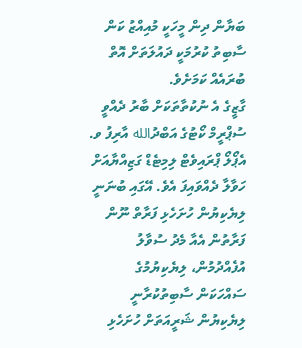ބަޔާން ދިން މީހަކީ މުއިއްޒު ކަން ސާބިތު ކުރުމަކީ ދައުލަތަށް އޮތް ބުރައެއް ކަމަށެވެ.
ގާޒީގެ އެ ނުކުތާތަކަށް ބާރު ދެއްވީ ސުޕްރީމް ކޯޓުގެ އަބްދުالله އާރިފު ވ. އެޕޯލޯ ޕްރައިވެޓް ލިމިޓެޑް ގަޒިއްޔާއަށް ހަވާލާ ދެއްވައިފަ އެވެ. އޭގައި ބުނަނީ ލިޔެކިޔުން ހުށަހެޅި ފަރާތް ނޫން ފަރާތުން އެއާ މެދު ސުވާލު އުފެއްދުމުން، ލިޔެކިޔުމުގެ ސައްހަކަން ސާބިތުކުރާނީ ލިޔެކިޔުން ޝަރީއަތަށް ހުށަހެޅި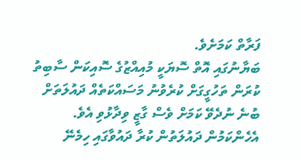ފަރާތް ކަމަށެވެ.
ބަޔާނުގައި އޮތް ސޮޔަކީ މުއިއްޒުގެ ސޮއިކަން ސާބިތު ކުރަން ތަހުގީގަށް ކުރެވުނު މަސައްކަތެއް ދައުލަތަށް ބުނެ ނުދެވޭ ކަމަށް ވެސް ގާޒީ ވިދާޅުވި އެވެ.
އެހެންކަމުން ދައުލަތުން ކުރާ ދައުވާގައި ހިމެނޭ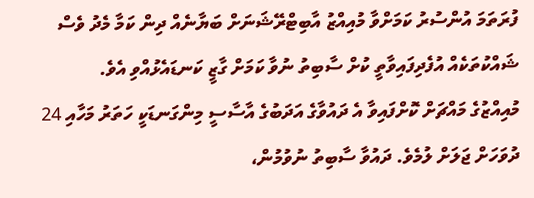ފުރަތަމަ އުންސުރު ކަމަށްވާ މުއިއްޒު އާބިޓްރޭޝަނަށް ބަޔާނެއް ދިން ކަމާ މެދު ވެސް ޝައްކުތަކެއް އުފެދިފައިވާތީ ކުށް ސާބިތު ނުވާ ކަމަށް ގާޒީ ކަނޑައެޅުއްވި އެވެ.
މުއިއްޒުގެ މައްޗަށް ކޮށްފައިވާ އެ ދައުވާގެ އަދަބުގެ އާސާސީ މިންގަނޑަކީ ހަތަރު މަހާއި 24 ދުވަހަށް ޖަލަށް ލުމެވެ. ދައުވާ ސާބިތު ނުވުމުން،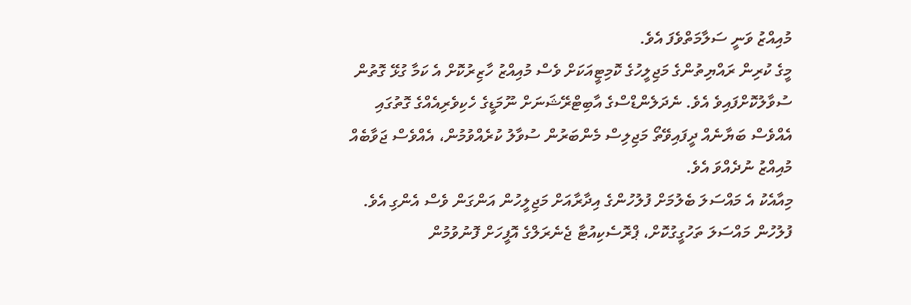މުއިއްޒު ވަނީ ސަލާމަތްވެފަ އެވެ.
މީގެ ކުރިން ރައްޔިތުންގެ މަޖިލީހުގެ ކޮމިޓީއަކަށް ވެސް މުއިއްޒު ހާޒިރުކޮށް އެ ކަމާ ގުޅޭ ގޮތުން ސުވާލުކޮށްފައިވެ އެވެ. ނެދަލެންޑްސްގެ އާބިޓްރޭޝަނަށް ނޫމަޑީގެ ހެކިވެރިއެއްގެ ގޮތުގައި އެއްވެސް ބަޔާނެއް ދީފައިވޭތޯ މަޖިލިސް މެންބަރުން ސުވާލު ކުރެއްވުމުން، އެއްވެސް ޖަވާބެއް މުއިއްޒު ނުދެއްވަ އެވެ.
މިއާއެކު އެ މައްސަލަ ބެލުމަށް ފުލުހުންގެ އިދާރާއަށް މަޖިލީހުން އަންގަން ވެސް އެންގި އެވެ. ފުލުހުން މައްސަލަ ތަހުގީގުކޮށް، ޕްރޮސެކިއުޓާ ޖެނެރަލްގެ އޮފީހަށް ފޮނުވުމުން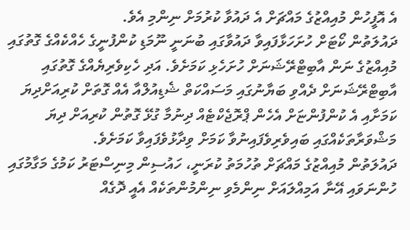އެ އޮފީހުން މުއިއްޒުގެ މައްޗަށް އެ ދައުވާ ކުރުމަށް ނިންމި އެވެ.
ދައުލަތުން ކޯޓަށް ހުށަހަޅާފައިވާ ދައުވާގައި ބުނަނީ ނޫމަޑި ކުންފުނީގެ ހެއްކެއްގެ ގޮތުގައި މުއިއްޒުގެ ނަން އާބިޓްރޭޝަނަށް ހުށަހެޅި ކަމަށެވެ. އަދި ހެކިވެރިޔެއްގެ ގޮތުގައި އާބިޓްރޭޝަނަށް ދެއްވި ބަޔާނުގައި މަސައްކަތް ޝެޑިއުލްއާ އެއް ގޮތަށް ކުރިއަށްދިޔަ ކަމަށާއި އެ ކުންފުންޏަށް އެހެން ޕްރޮޖެކްޓެއް ދިނުމާ ގުޅޭ ގޮތުން ކުރިއަށް ދިޔަ މަޝްވަރާތަކެއްގައި ބައިވެރިވެފައިނުވާ ކަމަށް ވިދާޅުވެފައިވާ ކަމަށެވެ.
ދައުލަތުން މުއިއްޒުގެ މައްޗަށް ތުހުމަތު ކުރަނީ، ހައުސިން މިނިސްޓަރު ކަމުގެ މަގާމުގައި ހުންނަވައި އޭނާ އަމިއްލައަށް ނިންމެވި ނިންމުންތަކެއް އެއީ ދޮގެއް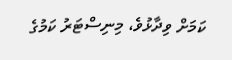ކަމަށް ވިދާޅުވެ، މިނިސްޓަރު ކަމުގެ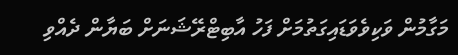މަގާމުން ވަކިވެވަޑައިގަތުމަށް ފަހު އާބިޓްރޭޝަނަށް ބަޔާން ދެއްވި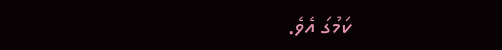ކަމުގަ އެވެ.